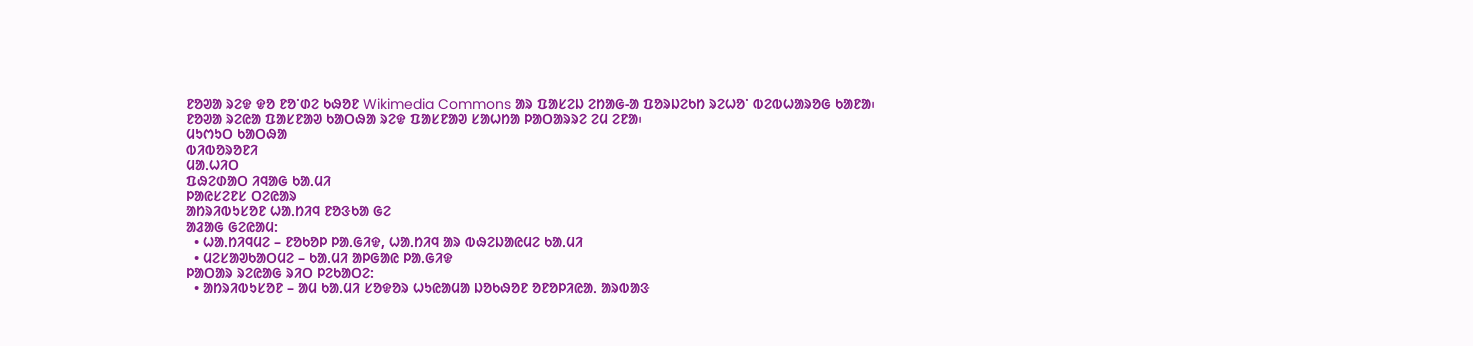ᱱᱚᱣᱟ ᱨᱮᱫ ᱫᱚ ᱱᱚᱸᱰᱮ ᱠᱷᱚᱱ Wikimedia Commons ᱟᱨ ᱯᱟᱥᱮᱡ ᱮᱴᱟᱜ-ᱟ ᱯᱚᱨᱡᱮᱠᱴ ᱨᱮᱦᱚᱸ ᱵᱮᱵᱦᱟᱨᱚᱜ ᱠᱟᱱᱟ᱾ ᱱᱚᱣᱟ ᱨᱮᱭᱟ ᱯᱟᱥᱱᱟᱣ ᱠᱟᱛᱷᱟ ᱨᱮᱫ ᱯᱟᱥᱱᱟᱣ ᱥᱟᱦᱴᱟ ᱞᱟᱛᱟᱨᱨᱮ ᱮᱢ ᱮᱱᱟ᱾
ᱢᱩᱬᱩᱛ ᱠᱟᱛᱷᱟ
ᱵᱤᱵᱚᱨᱚᱱᱤ
ᱢᱟᱹᱦᱤᱛ
ᱯᱷᱮᱰᱟᱛ ᱤᱧᱟᱜ ᱠᱟᱹᱢᱤ
ᱞᱟᱭᱥᱮᱱᱥ ᱛᱮᱭᱟᱨ
ᱟᱴᱨᱤᱵᱩᱥᱚᱱ ᱦᱟᱹᱴᱤᱧ ᱱᱚᱝᱠᱟ ᱜᱮ
ᱟᱲᱟᱜ ᱜᱮᱭᱟᱢ:
  • ᱦᱟᱹᱴᱤᱧᱢᱮ – ᱱᱚᱠᱚᱞ ᱞᱟᱹᱜᱤᱫ, ᱦᱟᱹᱴᱤᱧ ᱟᱨ ᱵᱷᱮᱡᱟᱭᱢᱮ ᱠᱟᱹᱢᱤ
  • ᱢᱮᱥᱟᱣᱠᱟᱛᱢᱮ – ᱠᱟᱹᱢᱤ ᱟᱞᱜᱟᱭ ᱞᱟᱹᱜᱤᱫ
ᱞᱟᱛᱟᱨ ᱨᱮᱭᱟᱜ ᱨᱤᱛ ᱞᱮᱠᱟᱛᱮ:
  • ᱟᱴᱨᱤᱵᱩᱥᱚᱱ – ᱟᱢ ᱠᱟᱹᱢᱤ ᱥᱚᱫᱚᱨ ᱦᱩᱭᱟᱢᱟ ᱡᱚᱠᱷᱚᱱ ᱚᱱᱚᱞᱤᱭᱟᱹ ᱟᱨᱵᱟᱝ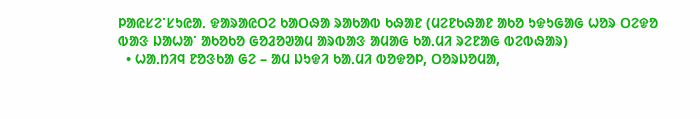ᱞᱟᱭᱥᱮᱸᱥᱩᱭᱟᱹ ᱫᱟᱨᱟᱭᱛᱮ ᱠᱟᱛᱷᱟ ᱨᱟᱠᱟᱵ ᱠᱷᱟᱱ (ᱢᱮᱱᱠᱷᱟᱱ ᱟᱠᱚ ᱩᱫᱩᱜᱟᱜ ᱦᱚᱨ ᱛᱮᱫᱚ ᱵᱟᱝ ᱡᱟᱦᱟᱸ ᱟᱠᱚᱠᱚ ᱜᱚᱲᱚᱣᱟᱢ ᱟᱨᱵᱟᱝ ᱟᱢᱟᱜ ᱠᱟᱹᱢᱤ ᱨᱮᱱᱟᱜ ᱵᱮᱵᱷᱟᱨ)
  • ᱦᱟᱹᱴᱤᱧ ᱱᱚᱝᱠᱟ ᱜᱮ – ᱟᱢ ᱡᱩᱫᱤ ᱠᱟᱹᱢᱤ ᱵᱚᱫᱚᱞ, ᱛᱚᱨᱡᱚᱢᱟ,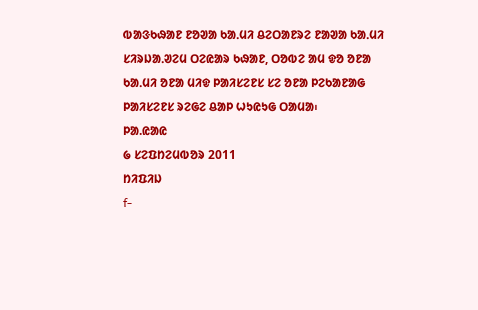ᱵᱟᱝᱠᱷᱟᱱ ᱱᱚᱣᱟ ᱠᱟᱹᱢᱤ ᱪᱮᱛᱟᱱᱨᱮ ᱱᱟᱣᱟ ᱠᱟᱹᱢᱤ ᱥᱤᱨᱡᱟᱹᱣᱮᱢ ᱛᱮᱭᱟᱨ ᱠᱷᱟᱱ, ᱛᱚᱵᱮ ᱟᱢ ᱫᱚ ᱚᱱᱟ ᱠᱟᱹᱢᱤ ᱚᱱᱟ ᱢᱤᱫ ᱞᱟᱤᱥᱮᱱᱥ ᱥᱮ ᱚᱱᱟ ᱞᱮᱠᱟᱱᱟᱜ ᱞᱟᱤᱥᱮᱱᱥ ᱨᱮᱜᱮ ᱪᱟᱞ ᱦᱩᱭᱩᱜ ᱛᱟᱢᱟ᱾
ᱞᱟ.ᱭᱟᱭ
᱙ ᱥᱮᱯᱴᱮᱢᱵᱚᱨ 2011
ᱴᱤᱯᱤᱡ
f-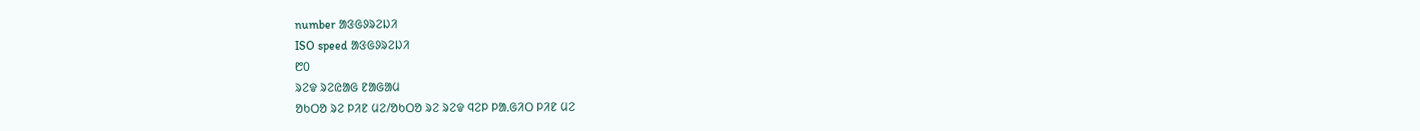number ᱟᱝᱜᱽᱨᱮᱡᱤ
ISO speed ᱟᱝᱜᱽᱨᱮᱡᱤ
᱘᱐
ᱨᱮᱫ ᱨᱮᱭᱟᱜ ᱱᱟᱜᱟᱢ
ᱚᱠᱛᱚ ᱨᱮ ᱞᱤᱱ ᱢᱮ/ᱚᱠᱛᱚ ᱨᱮ ᱨᱮᱫ ᱧᱮᱞ ᱞᱟᱹᱜᱤᱛ ᱞᱤᱱ ᱢᱮ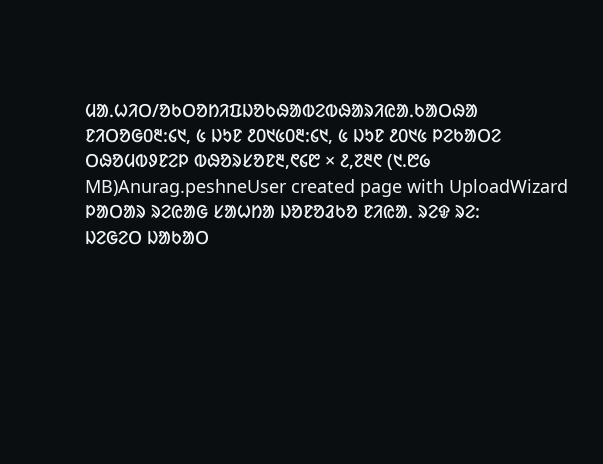ᱢᱟᱹᱦᱤᱛ/ᱚᱠᱛᱚᱴᱤᱯᱡᱚᱠᱷᱟᱵᱮᱵᱷᱟᱨᱤᱭᱟᱹᱠᱟᱛᱷᱟ
ᱱᱤᱛᱚᱜ᱐᱓:᱔᱑, ᱕ ᱡᱩᱱ ᱒᱐᱑᱕᱐᱓:᱔᱑, ᱕ ᱡᱩᱱ ᱒᱐᱑᱕ ᱞᱮᱠᱟᱛᱮ ᱛᱷᱚᱢᱵᱽᱱᱮᱞ ᱵᱷᱚᱨᱥᱚᱱ᱓,᱖᱔᱘ × ᱒,᱗᱓᱖ (᱑.᱘᱙ MB)Anurag.peshneUser created page with UploadWizard
ᱞᱟᱛᱟᱨ ᱨᱮᱭᱟᱜ ᱥᱟᱦᱴᱟ ᱡᱚᱱᱚᱲᱠᱚ ᱱᱤᱭᱟᱹ ᱨᱮᱫ ᱨᱮ:
ᱡᱮᱜᱮᱛ ᱡᱟᱠᱟᱛ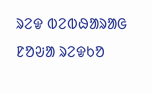ᱨᱮᱫ ᱵᱮᱵᱷᱟᱨᱟᱜ
ᱱᱚᱶᱟ ᱨᱮᱫᱠᱚ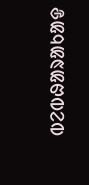ᱵᱮᱵᱷᱟᱨᱟᱠᱟᱫ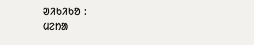ᱣᱤᱠᱤᱠᱚ :
ᱢᱮᱴᱟ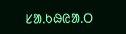ᱥᱟᱹᱠᱷᱭᱟᱹᱛ